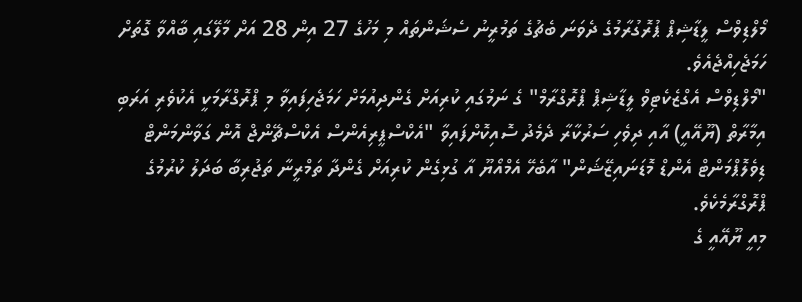މޯލްޑިވްސް ލީޑާޝިޕް ޕުރޮގުރާމުގެ ދެވަނަ ބެޗުގެ ތަމުރީނު ސެޝަންތައް މި މަހުގެ 27 އިން 28 އަށް މާލޭގައި ބާއްވާ ގޮތަށް ހަމަޖެހިއްޖެއެވެ.
"މޯލްޑިވްސް އެގްޒެކެޓިވް ލީޑާޝިޕް ޕްރޮގްރާމް" ގެ ނަމުގައި ކުރިއަށް ގެންދިއުމަށް ހަމަޖެހިފައިވާ މި ޕްރޮގްރާމަކީ އެކުވެރި އަރަބި އިމާރާތް (ޔޫއޭއީ) އާއި ދިވެހި ސަރުކާރާ ދެމެދު ސޮއިކޮށްފައިވާ "އެކްސްޕީރިއެންސް އެކްސްޗޭންޖް އޮން ގަވާންމަންޓް ޑިވެލޮޕްމަންޓް އެންޑް މޮޑަނައިޒޭޝަން" އާބެހޭ އެމްއޯޔޫ އާ ގުޅިގެން ކުރިއަށް ގެންދާ ތަމްރީނާ ތަޖުރިބާ ބަދަލު ކުރުމުގެ ޕްރޮގްރާމެކެވެ.
މިއީ ޔޫއޭއީ ގެ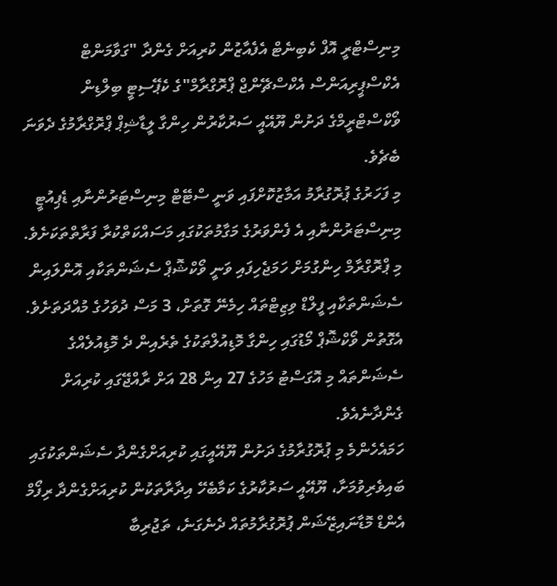މިނިސްޓްރީ އޮފް ކެބިނެޓް އެފެއާޒުން ކުރިއަށް ގެންދާ "ގަވާމަންޓް އެކްސްޕީރިއަންސް އެކްސްޗޭންޖް ޕްރޮގްރާމް"ގެ ކެޕޭސިޓީ ބިލްޑިން ވޯކްސްޓްރީމްގެ ދަށުން ޔޫއޭއީ ސަރުކާރުން ހިންގާ ލީޑާޝިޕް ޕްރޮގްރާމުގެ ދެވަނަ ބެޗެވެ.
މި ފަހަރުގެ ޕުރޮގުރާމު އަމާޒުކޮށްފައި ވަނީ ސްޓޭޓް މިނިސްޓަރުންނާއި ޑެޕިއުޓީ މިނިސްޓަރުންނާއި އެ ފެންވަރުގެ މަގާމުތަކުގައި މަސައްކަތްކުރާ ފަރާތްތަކަށެވެ. މި ޕްރޮގްރާމް ހިންގުމަށް ހަމަޖެހިފައި ވަނީ ވޯކްޝޮޕް ސެޝަންތަކާއި އޮންލައިން ސެޝަންތަކާއި ފީލްޑް ވިޒިޓްތައް ހިމެނޭ ގޮތަށް، 3 މަސް ދުވަހުގެ މުއްދަތަށެވެ. އެގޮތުން ވޯކްޝޮޕް މޯޑުގައި ހިންގާ މޮޑިއުލްތަކުގެ ތެރެއިން ދެ މޮޑިއުލެއްގެ ސެޝަންތައް މި އޮގަސްޓު މަހުގެ 27 އިން 28 އަށް ރާއްޖޭގައި ކުރިއަށް ގެންދާނެއެވެ.
ހަމައެހެންމެ މި ޕުރޮގުރާމުގެ ދަށުން ޔޫއޭއީގައި ކުރިއަށްގެންދާ ސެޝަންތަކުގައި ބައިވެރިވުމަށާ، ޔޫއޭއީ ސަރުކާރުގެ ކަމާބެހޭ އިދާރާތަކުން ކުރިއަށްގެންދާ ރިފޯމް އެންޑް މޮޑާނައިޒޭޝަން ޕުރޮގުރާމުތައް ދެނެގަނެ، ތަޖުރިބާ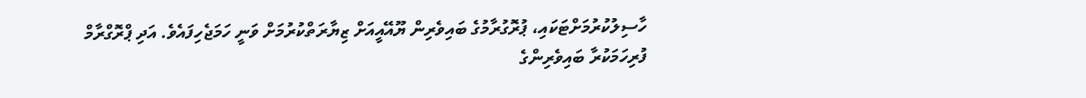ހާސިލުކުރުމަށްޓަކައި، ޕުރޮގުރާމުގެ ބައިވެރިން ޔޫއޭއީއަށް ޒިޔާރަތްކުރުމަށް ވަނީ ހަމަޖެހިފައެވެ. އަދި ޕްރޮގްރާމް ފުރިހަމަކުރާ ބައިވެރިންގެ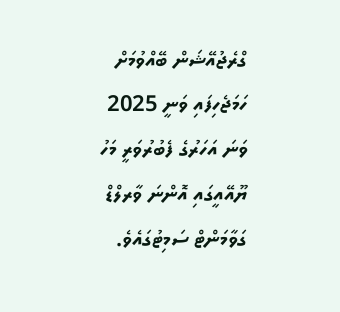ގްރެޖުއޭޝަން ބޭއްވުމަށް ހަމަޖެހިފައި ވަނީ 2025 ވަނަ އަހަރުގެ ފެބުރުވަރީ މަހު ޔޫއޭއީގައި އޮންނަ ވާރލްޑް ގަވާމަންޓް ސަމިޓުގައެވެ.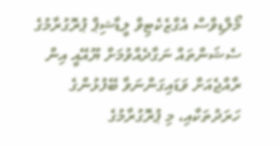މޯލްޑިވްސް އެގްޒެކެޓިވް ލީޑާޝިޕް ޕުރޮގުރާމުގެ ސެޝަންތައް ނަގާދެއްވުމަށް ޔޫއޭއީ އިން ރާއްޖެއަށް ވަޑައިގަންނަވާ ބޭފުޅުންގެ ހަރަދުތަކާއި، މި ޕުރޮގުރާމުގެ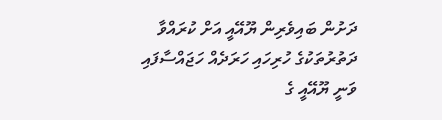ދަށުން ބައިވެރިން ޔޫއޭއީ އަށް ކުރައްވާ ދަތުރުތަކުގެ ހުރިހައި ހަރަދެއް ހަޖައްސާފައި ވަނީ ޔޫއޭއީ ގެ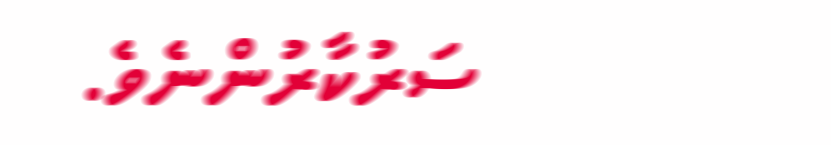ސަރުކާރުންނެވެ.